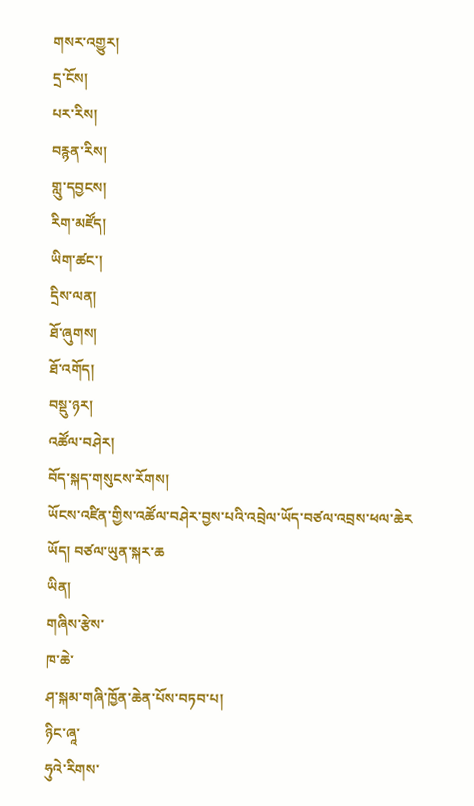གསར་འགྱུར།
དྲ་ངོས།
པར་རིས།
བརྙན་རིས།
གླུ་དབྱངས།
རིག་མཛོད།
ཡིག་ཚང་།
དྲིས་ལན།
ཐོ་ཞུགས།
ཐོ་འགོད།
བསྡུ་ཉར།
འཚོལ་བཤེར།
བོད་སྐད་གསུངས་རོགས།
ཡོངས་འཛིན་གྱིས་འཚོལ་བཤེར་བྱས་པའི་འབྲེལ་ཡོད་བཙལ་འབྲས་ཕལ་ཆེར
ཡོད། བཙལ་ཡུན་སྐར་ཆ
ཡིན།
གཞིས་རྩེས་
ཁ་ཆེ་
ཤ་སྐམ་གཞི་ཁྱོན་ཆེན་པོས་བཏབ་པ།
ཉིང་ཞཱ་
ཧུའེ་རིགས་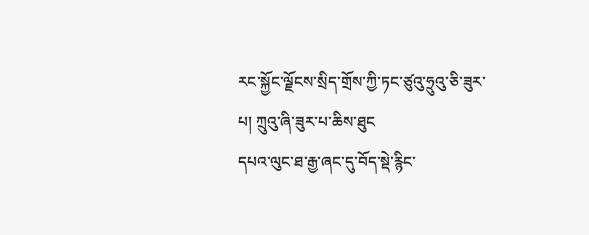རང་སྐྱོང་ལྗོངས་སྲིད་གྲོས་ཀྱི་ཏང་ཙུའུ་ཧྲུའུ་ཅི་ཟུར་པ། ཀྲུའུ་ཞི་ཟུར་པ་ཆིས་ཐུང
དཔའ་ལུང་ཐ་རྒྱ་ཞང་དུ་བོད་སྡེ་རྙིང་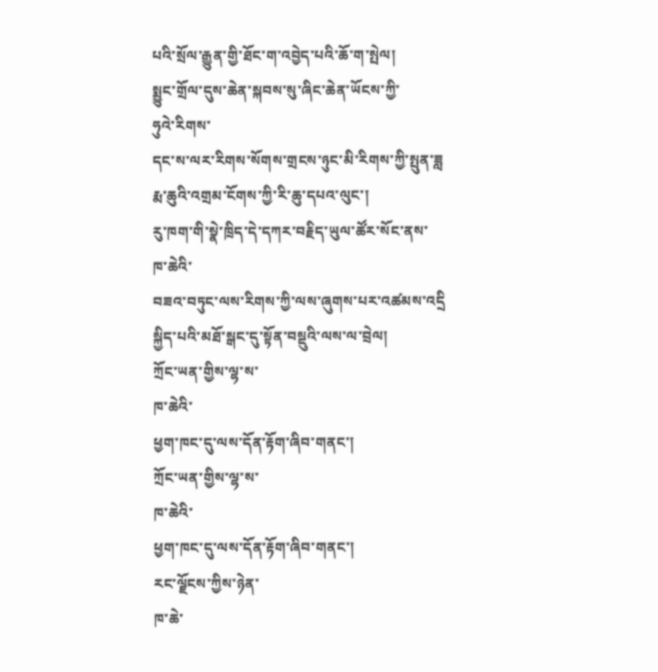པའི་སྲོལ་རྒྱུན་གྱི་ཐོང་ག་འབྱེད་པའི་ཆོ་ག་སྤེལ།
སྨྱུང་གྲོལ་དུས་ཆེན་སྐབས་སུ་ཞིང་ཆེན་ཡོངས་ཀྱི་
ཧུའེ་རིགས་
དང་ས་ལར་རིགས་སོགས་གྲངས་ཉུང་མི་རིགས་ཀྱི་སྤུན་ཟླ
རྨ་ཆུའི་འགྲམ་ངོགས་ཀྱི་རི་ཆུ་དཔའ་ལུང་།
རུ་ཁག་གི་སྣེ་ཁྲིད་དེ་དཀར་བརྗིད་ཡུལ་ཚོར་སོང་ནས་
ཁ་ཆེའི་
བཟའ་བཏུང་ལས་རིགས་ཀྱི་ལས་ཞུགས་པར་འཚམས་འདྲི
སྐྱིད་པའི་མཐོ་སྒང་དུ་སྟོན་བསྡུའི་ལས་ལ་བྲེལ།
ཀྲོང་ཡན་གྱིས་ལྷ་ས་
ཁ་ཆེའི་
ཕྱག་ཁང་དུ་ལས་དོན་རྟོག་ཞིབ་གནང་།
ཀྲོང་ཡན་གྱིས་ལྷ་ས་
ཁ་ཆེའི་
ཕྱག་ཁང་དུ་ལས་དོན་རྟོག་ཞིབ་གནང་།
རང་ལྗོངས་ཀྱིས་ཉེན་
ཁ་ཆེ་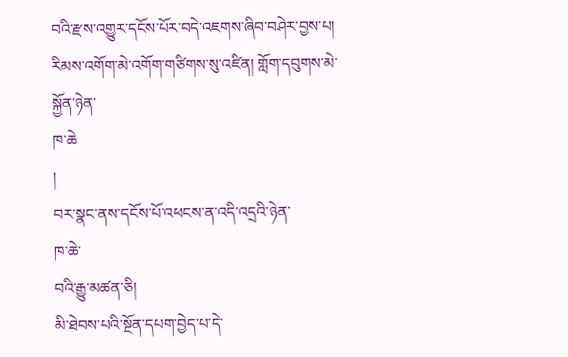བའི་རྫས་འགྱུར་དངོས་པོར་བདེ་འཇགས་ཞིབ་བཤེར་བྱས་པ།
རིམས་འགོག་མེ་འགོག་གཙིགས་སུ་འཛིན། གློག་དབུགས་མེ་སྐྱོན་ཉེན་
ཁ་ཆེ
།
བར་སྣང་ནས་དངོས་པོ་འཕངས་ན་འདི་འདྲའི་ཉེན་
ཁ་ཆེ་
བའི་རྒྱུ་མཚན་ཅི།
མི་ཐེབས་པའི་སྔོན་དཔག་བྱེད་པ་དེ་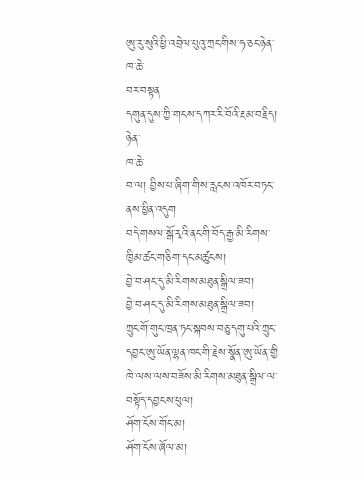ཨུ་རུ་སུའི་ཕྱི་འབྲེལ་པུའུ་ཀྲང་གིས་ཧ་ཅང་ཉེན་
ཁ་ཆེ་
བར་བསྟན
དགུན་དུས་ཀྱི་གངས་དཀར་རི་བོའི་རྔམ་བརྗིད།
ཉེན་
ཁ་ཆེ་
བ་ལ། བྱིས་པ་ཞིག་གིས་རླངས་འཁོར་བཏང་ནས་ཕྱིན་འདུག
བདེ་གསལ་སྒོ་རྭའི་ནང་གི་བོད་རྒྱ་མི་རིགས་ཁྱིམ་ཚང་གཅིག་དང་མཚུངས།
བྱེ་བ་ཤང་དུ་མི་རིགས་མཐུན་སྒྲིལ་ཟབ།
བྱེ་བ་ཤང་དུ་མི་རིགས་མཐུན་སྒྲིལ་ཟབ།
ཀྲུང་གོ་གུང་ཁྲན་ཏང་སྐབས་བཅུ་དགུ་པའི་ཀྲུང་དབྱང་ཨུ་ཡོན་ལྷན་ཁང་གི་རྗེས་སྣོན་ཨུ་ཡོན་གྱི
ཁེ་ལས་ལས་བཟོས་མི་རིགས་མཐུན་སྒྲིལ་ལ་བསྟོད་དབྱངས་ཕུལ།
ཤོག་ངོས་གོང་མ།
ཤོག་ངོས་ཞོལ་མ།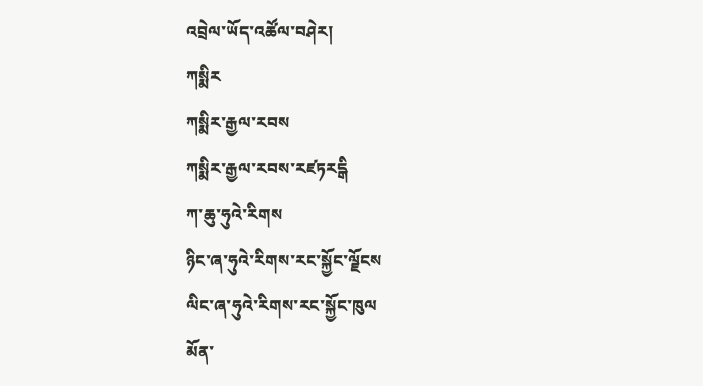འབྲེལ་ཡོད་འཚོལ་བཤེར།
ཀསྨིར
ཀསྨིར་རྒྱལ་རབས
ཀསྨིར་རྒྱལ་རབས་རཛཏརདྒི
ཀ་ཆུ་ཧུའེ་རིགས
ཉིང་ཞ་ཧུའེ་རིགས་རང་སྐྱོང་ལྗོངས
ལིང་ཞ་ཧུའེ་རིགས་རང་སྐྱོང་ཁུལ
མོན་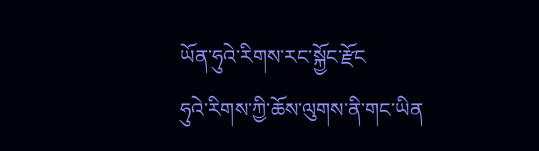ཡོན་ཧུའེ་རིགས་རང་སྐྱོང་རྫོང
ཧུའེ་རིགས་ཀྱི་ཆོས་ལུགས་ནི་གང་ཡིན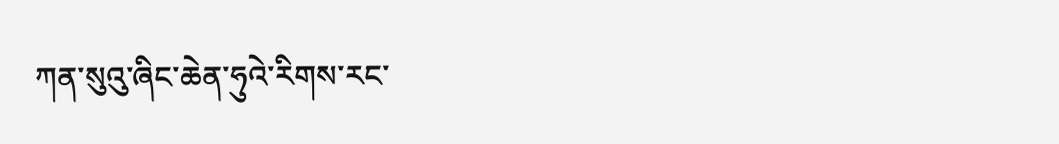ཀན་སུའུ་ཞིང་ཆེན་ཧུའེ་རིགས་རང་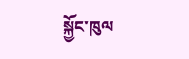སྐྱོང་ཁུལ